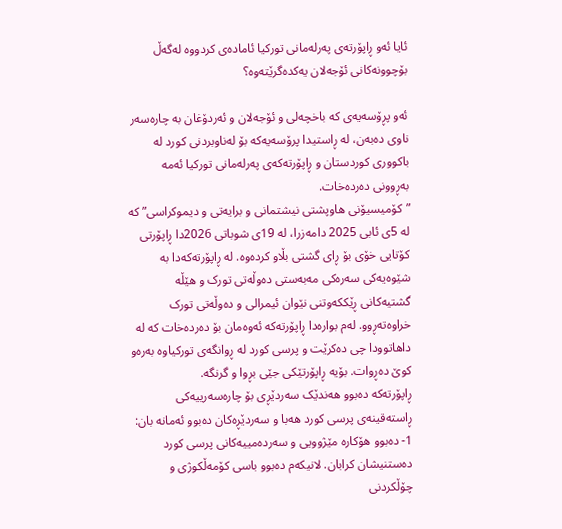ئایا ئەو ڕاپۆرتەی پەرلەمانی تورکیا ئامادەی کردووە لەگەڵ بۆچوونەکانی ئۆجەلان یەکدەگرێتەوە؟

ئەو پڕۆسەیەی کە باخچەلی و ئۆجەلان و ئەردۆغان بە چارەسەر ناوی دەبەن، لە ڕاستیدا پرۆسەیەکە بۆ لەناوبردنی کورد لە باکووری کوردستان و ڕاپۆرتەکەی پەرلەمانی تورکیا ئەمە بەڕوونی دەردەخات.
”کۆمیسیۆنی هاوپشتی نیشتمانی و برایەتی و دیموکراسی” کە لە 5ی ئابی 2025 دامەزرا، لە 19ی شوباتی 2026دا ڕاپۆرتی کۆتایی خۆی بۆ ڕای گشتی بڵاو کردەوە. لە ڕاپۆرتەکەدا بە شێوەیەکی سەرەکی مەبەستی دەوڵەتی تورک و هێڵە گشتیەکانی ڕێککەوتنی نێوان ئیمرالی و دەوڵەتی تورک خراوەتەڕوو. لەم بوارەدا ڕاپۆرتەکە ئەوەمان بۆ دەردەخات کە لە داهاتوودا چی دەکرێت و پرسی کورد لە ڕوانگەی تورکیاوە بەرەو کوێ دەڕوات. بۆیە ڕاپۆرتێکی جێی بڕوا و گرنگە.
ڕاپۆرتەکە دەبوو هەندێک سەردێڕی بۆ چارەسەرییەکی ڕاستەقینەی پرسی کورد هەبا و سەردێڕەکان دەبوو ئەمانە بان:
1- دەبوو هۆکارە مێژوویی و سەردەمییەکانی پرسی کورد دەستنیشان کرابان. لانیکەم دەبوو باسی کۆمەڵکوژی و چۆڵکردنی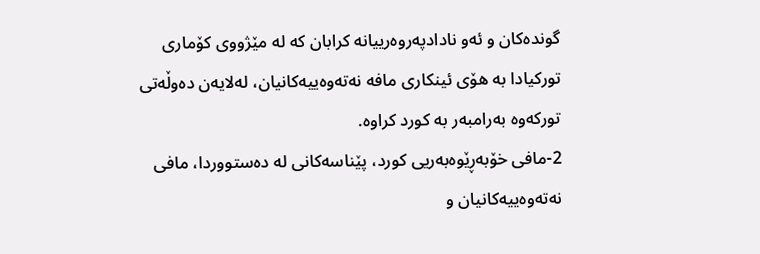گوندەکان و ئەو نادادپەروەرییانە کرابان کە لە مێژووی کۆماری تورکیادا بە هۆی ئینکاری مافە نەتەوەییەکانیان، لەلایەن دەوڵەتی تورکەوە بەرامبەر بە کورد کراوە.
2-مافی خۆبەڕێوەبەریی کورد، پێناسەکانی لە دەستووردا، مافی نەتەوەییەکانیان و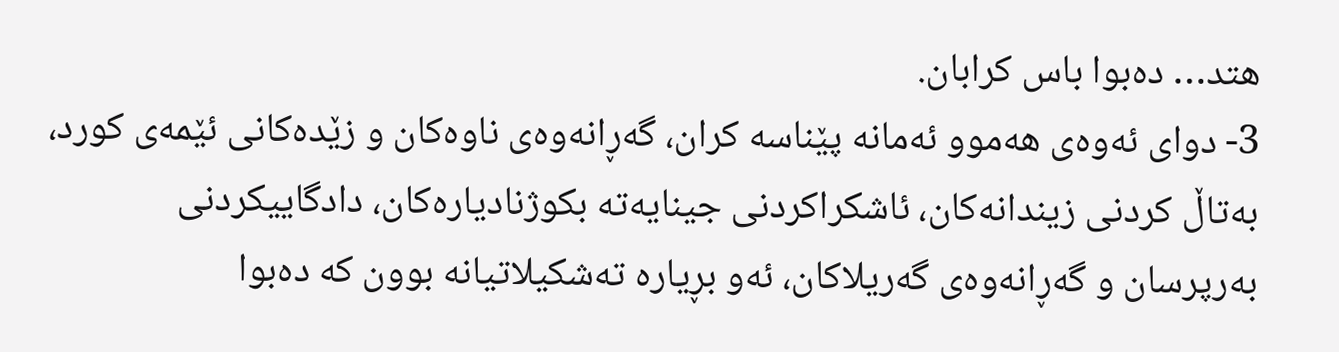هتد… دەبوا باس کرابان.
3- دوای ئەوەی هەموو ئەمانە پێناسە کران، گەڕانەوەی ناوەکان و زێدەکانی ئێمەی کورد، بەتاڵ کردنی زیندانەکان، ئاشکراکردنی جینایەتە بکوژنادیارەکان، دادگاییکردنی بەرپرسان و گەڕانەوەی گەریلاکان، ئەو بڕیارە تەشکیلاتیانە بوون کە دەبوا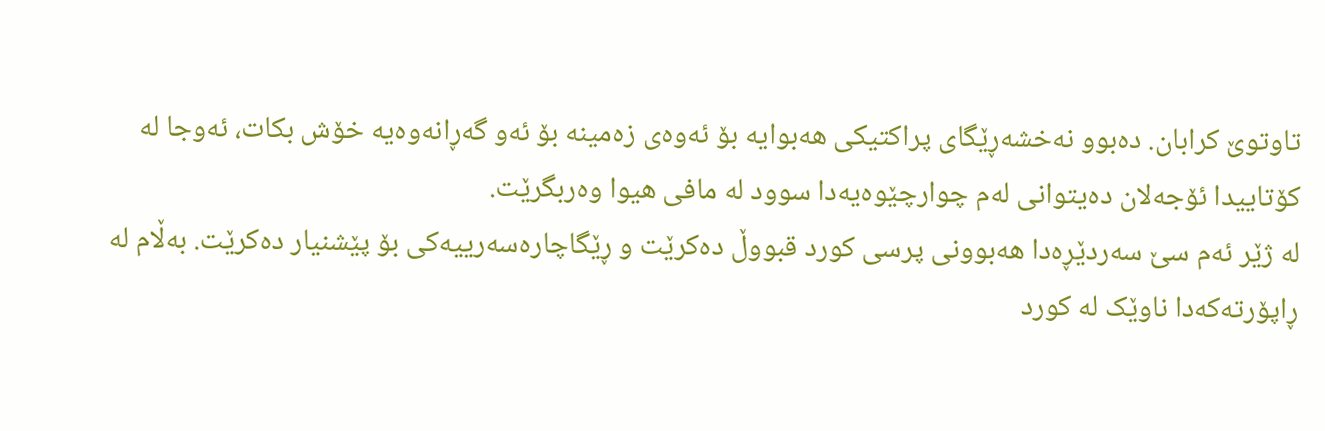تاوتوێ کرابان. دەبوو نەخشەڕێگای پراکتیکی هەبوایە بۆ ئەوەی زەمینە بۆ ئەو گەڕانەوەیە خۆش بکات، ئەوجا لە کۆتاییدا ئۆجەلان دەیتوانی لەم چوارچێوەیەدا سوود لە مافی هیوا وەربگرێت.
لە ژێر ئەم سێ سەردێڕەدا هەبوونی پرسی کورد قبووڵ دەکرێت و ڕێگاچارەسەرییەکی بۆ پێشنیار دەکرێت. بەڵام لە ڕاپۆرتەکەدا ناوێک لە کورد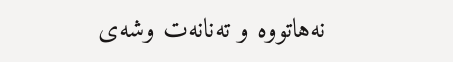نەهاتووە و تەنانەت وشەی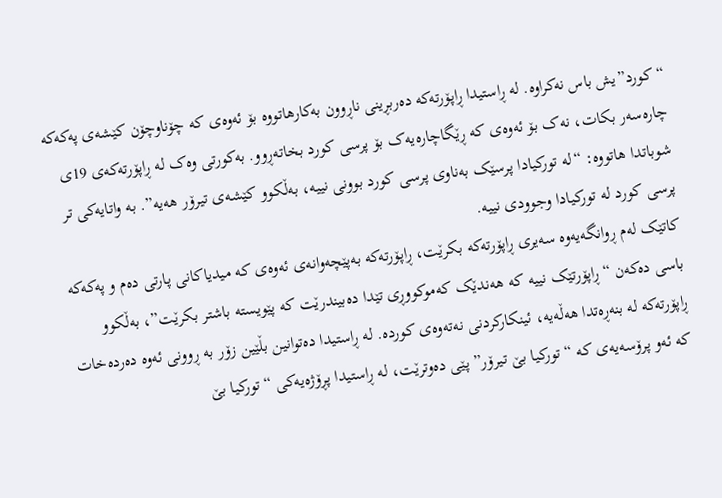“کورد”یش باس نەکراوە. لە ڕاستیدا ڕاپۆرتەکە دەربڕینی ناڕوون بەکارهاتووە بۆ ئەوەی کە چۆناوچۆن کێشەی پەکەکە چارەسەر بکات، نەک بۆ ئەوەی کە ڕێگاچارەیەک بۆ پرسی کورد بخاتەڕوو. بەکورتی وەک لە ڕاپۆرتەکەی 19ی شوباتدا هاتووە: “لە تورکیادا پرسێک بەناوی پرسی کورد بوونی نییە، بەڵکوو کێشەی تیرۆر هەیە”. بە واتایەکی تر پرسی کورد لە تورکیادا وجوودی نییە.
کاتێک لەم ڕوانگەیەوە سەیری ڕاپۆرتەکە بکرێت، ڕاپۆرتەکە بەپێچەوانەی ئەوەی کە میدیاکانی پارتی دەم و پەکەکە باسی دەکەن “ڕاپۆرتێک نییە کە هەندێک کەموکووڕی تێدا دەبیندرێت کە پێویستە باشتر بکرێت”، بەڵکوو ڕاپۆرتەکە لە بنەڕەتدا هەڵەیە، ئینکارکردنی نەتەوەی کوردە. لە ڕاستیدا دەتوانین بڵێین زۆر بە ڕوونی ئەوە دەردەخات کە ئەو پرۆسەیەی کە “تورکیا بێ تیرۆر” پێی دەوترێت، لە ڕاستیدا پڕۆژەیەکی “تورکیا بێ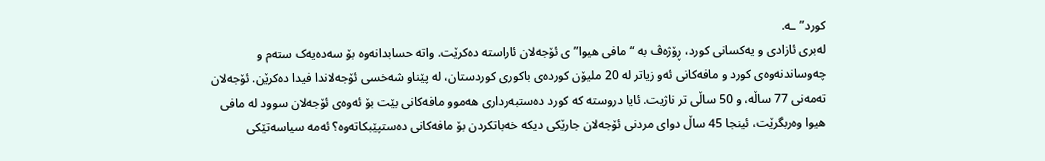کورد”ـە.
لەبری ئازادی و یەکسانی کورد، ڕۆژەڤ بە “مافی هیوا”ی ئۆجەلان ئاراستە دەکرێت. واتە حسابدانەوە بۆ سەدەیەک ستەم و چەوساندنەوەی کورد و مافەکانی ئەو زیاتر لە 20 ملیۆن کوردەی باکوری کوردستان، لە پێناو شەخسی ئۆجەلاندا فیدا دەکرێن. ئۆجەلان تەمەنی 77 ساڵە، و 50 ساڵی تر ناژیت. ئایا دروستە کە کورد دەستبەرداری هەموو مافەکانی بێت بۆ ئەوەی ئۆجەلان سوود لە مافی هیوا وەربگرێت، ئینجا 45 ساڵ دوای مردنی ئۆجەلان جارێکی دیکە خەباتکردن بۆ مافەکانی دەستپێبکاتەوە؟ ئەمە سیاسەتێکی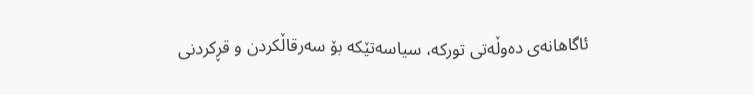ئاگاهانەی دەوڵەتی تورکە، سیاسەتێکە بۆ سەرقاڵکردن و قڕکردنی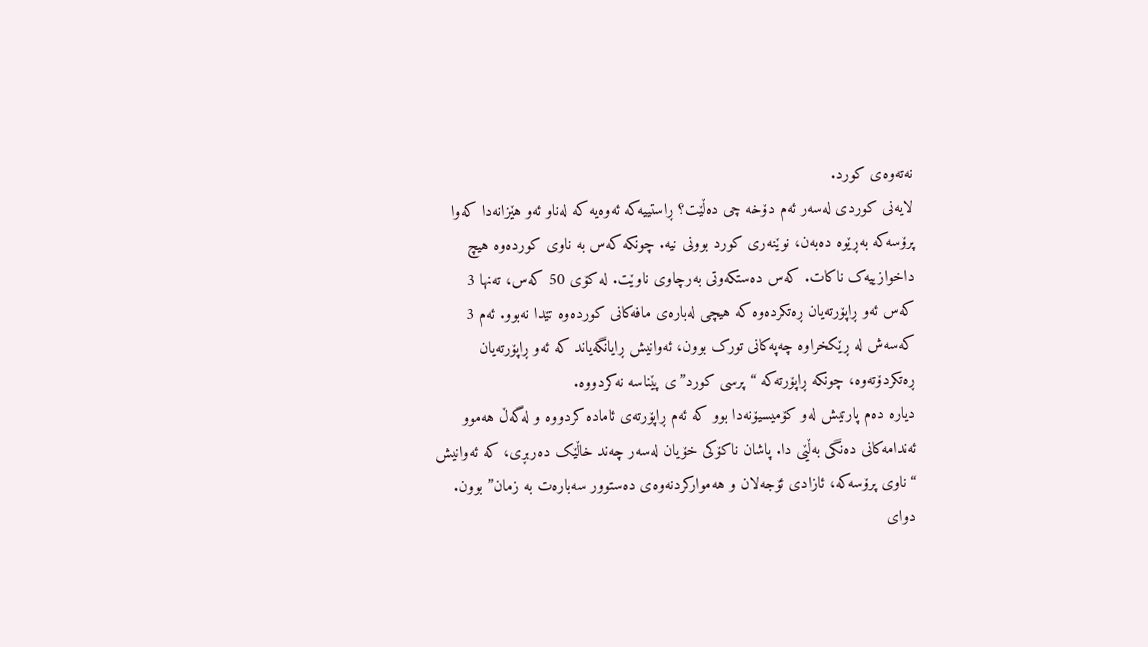نەتەوەی کورد.
لایەنی کوردی لەسەر ئەم دۆخە چی دەڵێت؟ ڕاستییەکە ئەوەیە کە لەناو ئەو هێزانەدا کەوا پرۆسەکە بەڕێوە دەبەن، نوێنەری کورد بوونی نیە. چونکە کەس بە ناوی کوردەوە هیچ داخوازییەک ناکات. کەس دەستکەوتی بەرچاوی ناوێت. لە کۆی 50 کەس، تەنها 3 کەس ئەو ڕاپۆرتەیان ڕەتکردەوە کە هیچی لەبارەی مافەکانی کوردەوە تێدا نەبوو. ئەم 3 کەسەش لە ڕێکخراوە چەپەکانی تورک بوون، ئەوانیش ڕایانگەیاند کە ئەو ڕاپۆرتەیان ڕەتکردۆتەوە، چونکە ڕاپۆرتەکە “پرسی کورد”ی پێناسە نەکردووە.
دیارە دەم پارتیش لەو کۆمیسیۆنەدا بوو کە ئەم ڕاپۆرتەی ئامادە کردووە و لەگەڵ هەموو ئەندامەکانی دەنگی بەڵێی دا. پاشان ناکۆکی خۆیان لەسەر چەند خاڵێک دەربڕی، کە ئەوانیش “ناوی پرۆسەکە، ئازادی ئۆجەلان و هەموارکردنەوەی دەستوور سەبارەت بە زمان” بوون.
دوای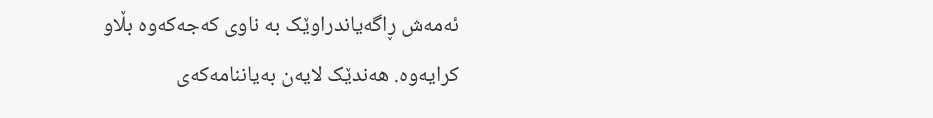ئەمەش ڕاگەیاندراوێک بە ناوی کەجەکەوە بڵاو کرایەوە. هەندێک لایەن بەیاننامەکەی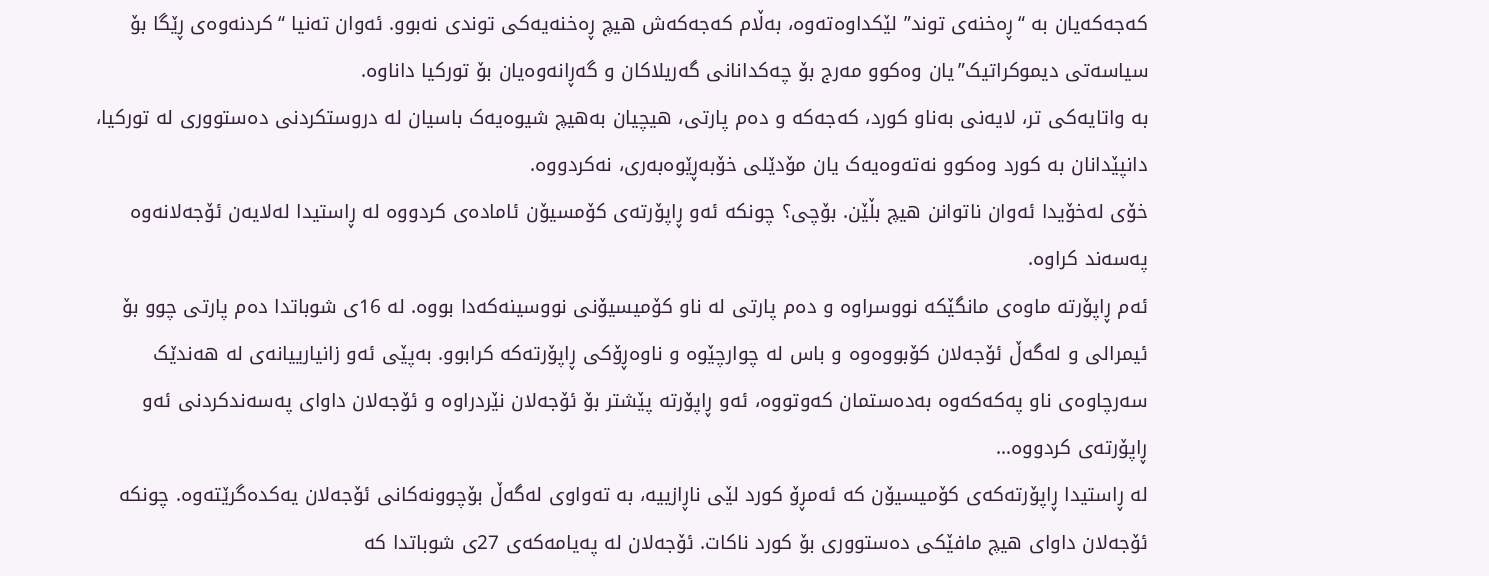کەجەکەیان بە “ڕەخنەی توند” لێکداوەتەوە، بەڵام کەجەکەش هیچ ڕەخنەیەکی توندی نەبوو. ئەوان تەنیا “کردنەوەی ڕێگا بۆ سیاسەتی دیموکراتیک”یان وەکوو مەرج بۆ چەکدانانی گەریلاکان و گەڕانەوەیان بۆ تورکیا داناوە.
بە واتایەکی تر، لایەنی بەناو کورد، کەجەکە و دەم پارتی، هیچیان بەهیچ شیوەیەک باسیان لە دروستکردنی دەستووری لە تورکیا، دانپێدانان بە کورد وەکوو نەتەوەیەک یان مۆدێلی خۆبەڕێوەبەری، نەکردووە.
خۆی لەخۆیدا ئەوان ناتوانن هیچ بڵێن. بۆچی؟ چونکە ئەو ڕاپۆرتەی کۆمسیۆن ئامادەی کردووە لە ڕاستیدا لەلایەن ئۆجەلانەوە پەسەند کراوە.
ئەم ڕاپۆرتە ماوەی مانگێکە نووسراوە و دەم پارتی لە ناو کۆمیسیۆنی نووسینەکەدا بووە. لە 16ی شوباتدا دەم پارتی چوو بۆ ئیمرالی و لەگەڵ ئۆجەلان کۆبووەوە و باس لە چوارچێوە و ناوەڕۆکی ڕاپۆرتەکە کرابوو. بەپێی ئەو زانیارییانەی لە هەندێک سەرچاوەی ناو پەکەکەوە بەدەستمان کەوتووە، ئەو ڕاپۆرتە پێشتر بۆ ئۆجەلان نێردراوە و ئۆجەلان داوای پەسەندکردنی ئەو ڕاپۆرتەی کردووە…
لە ڕاستیدا ڕاپۆرتەکەی کۆمیسیۆن کە ئەمڕۆ کورد لێی ناڕازییە، بە تەواوی لەگەڵ بۆچوونەکانی ئۆجەلان یەکدەگرێتەوە. چونکە ئۆجەلان داوای هیچ مافێکی دەستووری بۆ کورد ناکات. ئۆجەلان لە پەیامەکەی 27ی شوباتدا کە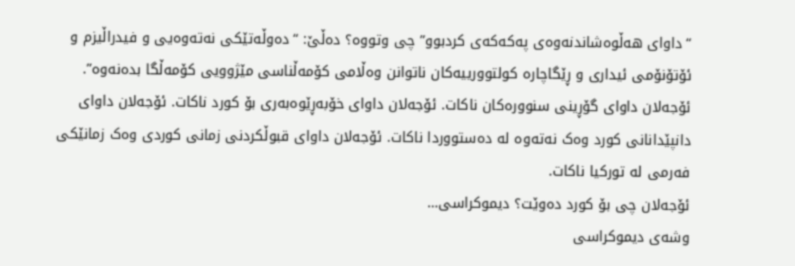“داوای هەڵوەشاندنەوەی پەکەکەی کردبوو” چی وتووە؟ دەڵێ: “دەوڵەتێکی نەتەوەیی و فیدراڵیزم و ئۆتۆنۆمی ئیداری و ڕێگاچارە کولتوورییەکان ناتوانن وەڵامی کۆمەڵناسی مێژوویی کۆمەڵگا بدەنەوە”.
ئۆجەلان داوای گۆڕینی سنوورەکان ناکات. ئۆجەلان داوای خۆبەڕێوەبەری بۆ کورد ناکات. ئۆجەلان داوای دانپێدانانی کورد وەک نەتەوە لە دەستووردا ناکات. ئۆجەلان داوای قبوڵکردنی زمانی کوردی وەک زمانێکی فەرمی لە تورکیا ناکات.
ئۆجەلان چی بۆ کورد دەوێت؟ دیموکراسی…
وشەی دیموکراسی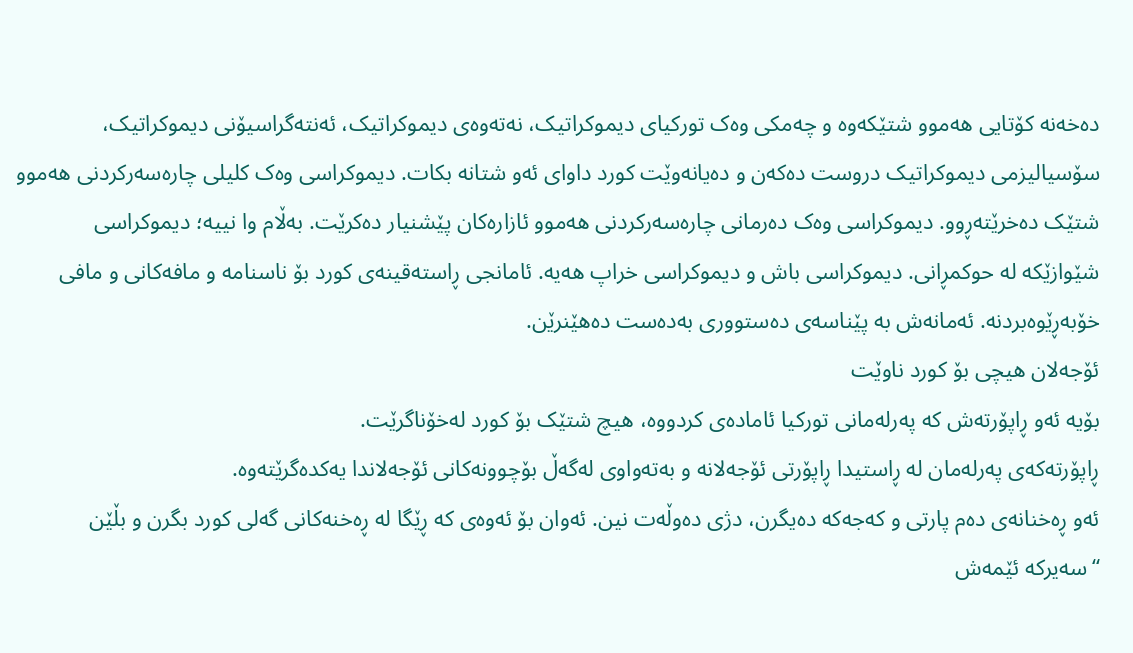دەخەنە کۆتایی هەموو شتێکەوە و چەمکی وەک تورکیای دیموکراتیک، نەتەوەی دیموکراتیک، ئەنتەگراسیۆنی دیموکراتیک، سۆسیالیزمی دیموکراتیک دروست دەکەن و دەیانەوێت کورد داوای ئەو شتانە بکات. دیموکراسی وەک کلیلی چارەسەرکردنی هەموو شتێک دەخرێتەڕوو. دیموکراسی وەک دەرمانی چارەسەرکردنی هەموو ئازارەکان پێشنیار دەکرێت. بەڵام وا نییە؛ دیموکراسی شێوازێکە لە حوکمڕانی. دیموکراسی باش و دیموکراسی خراپ هەیە. ئامانجی ڕاستەقینەی کورد بۆ ناسنامە و مافەکانی و مافی خۆبەڕێوەبردنە. ئەمانەش بە پێناسەی دەستووری بەدەست دەهێنرێن.
ئۆجەلان هیچی بۆ کورد ناوێت
بۆیە ئەو ڕاپۆرتەش کە پەرلەمانی تورکیا ئامادەی کردووە، هیچ شتێک بۆ کورد لەخۆناگرێت.
ڕاپۆرتەکەی پەرلەمان لە ڕاستیدا ڕاپۆرتی ئۆجەلانە و بەتەواوی لەگەڵ بۆچوونەکانی ئۆجەلاندا یەکدەگرێتەوە.
ئەو ڕەخنانەی دەم پارتی و کەجەکە دەیگرن، دژی دەوڵەت نین. ئەوان بۆ ئەوەی کە ڕێگا لە ڕەخنەکانی گەلی کورد بگرن و بڵێن “سەیرکە ئێمەش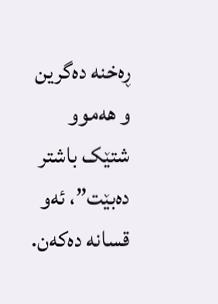ڕەخنە دەگرین و هەموو شتێک باشتر دەبێت”، ئەو قسانە دەکەن.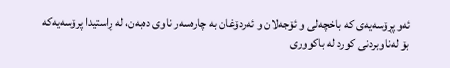ئەو پڕۆسەیەی کە باخچەلی و ئۆجەلان و ئەردۆغان بە چارەسەر ناوی دەبەن، لە ڕاستیدا پرۆسەیەکە بۆ لەناوبردنی کورد لە باکووری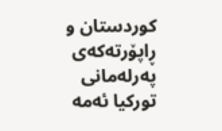کوردستان و ڕاپۆرتەکەی پەرلەمانی تورکیا ئەمە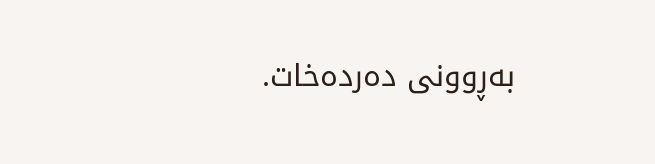بەڕوونی دەردەخات.